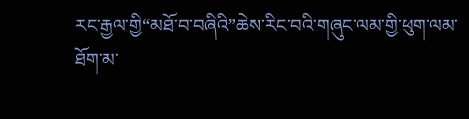རང་རྒྱལ་གྱི“མཐོ་བ་བཞིའི”ཆེས་རིང་བའི་གཞུང་ལམ་གྱི་ཕུག་ལམ་ཐོག་མ་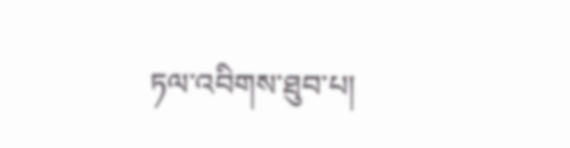ཏལ་འབིགས་ཐུབ་པ།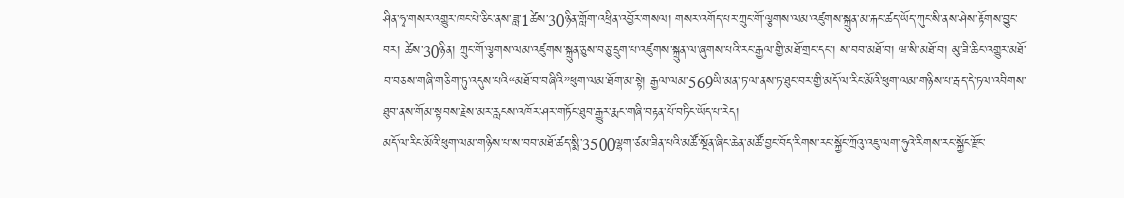ཤིན་ཧྭ་གསར་འགྱུར་ཁང་པེ་ཅིང་ནས་ཟླ་1ཚེས་30ཉིན་གློག་འཕྲིན་འབྱོར་གསལ། གསར་འགོད་པར་ཀྲུང་གོ་ལྕགས་ལམ་འཛུགས་སྐྲུན་མ་རྐང་ཚད་ཡོད་ཀུང་སི་ནས་ཤེས་རྟོགས་བྱུང་བར། ཚེས་30ཉིན། ཀྲུང་གོ་ལྕགས་ལམ་འཛུགས་སྐྲུན་ཅུས་བཅུ་དྲུག་པ་འཛུགས་སྐྲུན་ལ་ཞུགས་པའི་རང་རྒྱལ་གྱི་མཐོ་གྲང་དང་། ས་བབ་མཐོ་བ། ཝ་སི་མཐོ་བ། མུ་ཟི་ཆིང་འགྱུར་མཐོ་བ་བཅས་གཞི་གཅིག་ཏུ་འདུས་པའི“མཐོ་བ་བཞིའི”ཕུག་ལམ་ཐོག་མ་སྟེ། རྒྱལ་ལམ་569ཡི་མན་ཏ་ལ་ནས་ཏ་ཐུང་བར་གྱི་མདོ་ལ་རིང་མོའི་ཕུག་ལམ་གཉིས་པ་རྦད་དེ་ཏལ་འབིགས་ཐུབ་ནས་གོམ་སྟབས་རྗེས་མར་རླངས་འཁོར་ཤར་གཏོང་ཐུབ་རྒྱུར་རྨང་གཞི་བརྟན་པོ་བཏིང་ཡོད་པ་རེད།
མདོ་ལ་རིང་མོའི་ཕུག་ལམ་གཉིས་པ་ས་བབ་མཐོ་ཚད་སྨི་3500ལྷག་ཙམ་ཟིན་པའི་མཚོ་སྔོན་ཞིང་ཆེན་མཚོ་བྱང་བོད་རིགས་རང་སྐྱོང་ཀྲོའུ་འཇུ་ལག་ཧུའེ་རིགས་རང་སྐྱོང་རྫོང་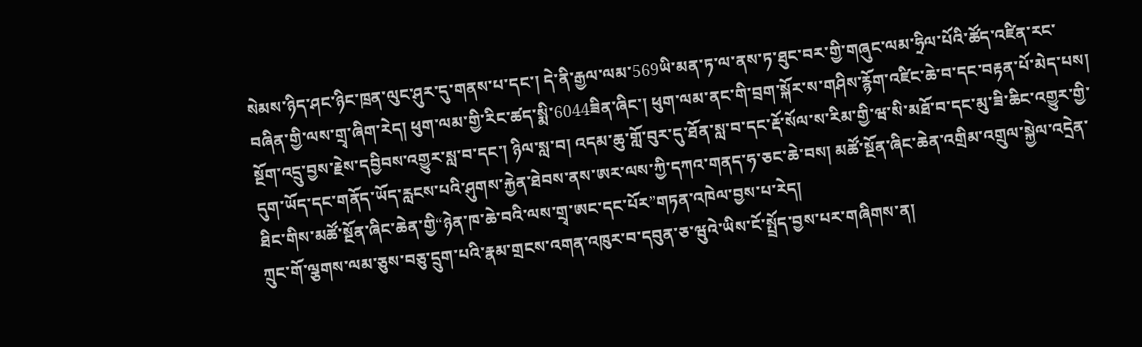སེམས་ཉིད་ཤང་ཉིང་ཁྲན་ལུང་ཤུར་དུ་གནས་པ་དང་། དེ་ནི་རྒྱལ་ལམ་569ཡི་མན་ཏ་ལ་ནས་ཏ་ཐུང་བར་གྱི་གཞུང་ལམ་ཧྲིལ་པོའི་ཚོད་འཛིན་རང་བཞིན་གྱི་ལས་གྲྭ་ཞིག་རེད། ཕུག་ལམ་གྱི་རིང་ཚད་སྨི་6044ཟིན་ཞིང་། ཕུག་ལམ་ནང་གི་བྲག་སྐོར་ས་གཤིས་རྙོག་འཛིང་ཆེ་བ་དང་བརྟན་པོ་མེད་པས། སྔོག་འདྲུ་བྱས་རྗེས་དབྱིབས་འགྱུར་སླ་བ་དང་། ཉིལ་སླ་བ། འདམ་ཆུ་གློ་བུར་དུ་ཐོན་སླ་བ་དང་རྡོ་སོལ་ས་རིམ་གྱི་ཝ་སི་མཐོ་བ་དང་མུ་ཟི་ཆིང་འགྱུར་གྱི་དུག་ཡོད་དང་གནོད་ཡོད་རླངས་པའི་ཤུགས་རྐྱེན་ཐེབས་ནས་ཨར་ལས་ཀྱི་དཀའ་གནད་ཧ་ཅང་ཆེ་བས། མཚོ་སྔོན་ཞིང་ཆེན་འགྲིམ་འགྲུལ་སྐྱེལ་འདྲེན་ཐིང་གིས་མཚོ་སྔོན་ཞིང་ཆེན་གྱི“ཉེན་ཁ་ཆེ་བའི་ལས་གྲྭ་ཨང་དང་པོར”གཏན་འཁེལ་བྱས་པ་རེད།
ཀྲུང་གོ་ལྕགས་ལམ་ཅུས་བཅུ་དྲུག་པའི་རྣམ་གྲངས་འགན་འཁུར་བ་དབུན་ཅ་ཝུའེ་ཡིས་ངོ་སྤྲོད་བྱས་པར་གཞིགས་ན།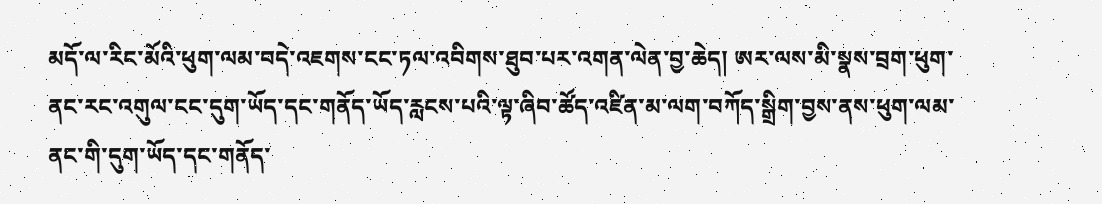མདོ་ལ་རིང་མོའི་ཕུག་ལམ་བདེ་འཇགས་ངང་ཏལ་འབིགས་ཐུབ་པར་འགན་ལེན་བྱ་ཆེད། ཨར་ལས་མི་སྣས་བྲག་ཕུག་ནང་རང་འགུལ་ངང་དུག་ཡོད་དང་གནོད་ཡོད་རླངས་པའི་ལྟ་ཞིབ་ཚོད་འཛིན་མ་ལག་བཀོད་སྒྲིག་བྱས་ནས་ཕུག་ལམ་ནང་གི་དུག་ཡོད་དང་གནོད་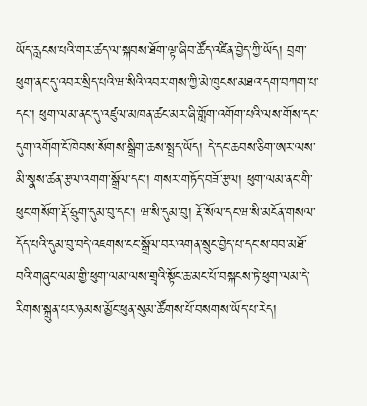ཡོད་རླངས་པའི་གར་ཚད་ལ་སྐབས་ཐོག་ལྟ་ཞིབ་ཚོད་འཛིན་བྱེད་ཀྱི་ཡོད། བྲག་ཕུག་ནང་དུ་འབར་སྲིད་པའི་ཝ་སིའི་འབར་གས་ཀྱི་མེ་ཁུངས་མཐའ་དག་བཀག་པ་དང་། ཕུག་ལམ་ནང་དུ་འཛུལ་མཁན་ཚང་མར་ཞི་གློག་འགོག་པའི་ལས་གོས་དང་དུག་འགོག་ངོ་ཁེབས་སོགས་སྒྲིག་ཆས་སྤྲད་ཡོད། དེ་དང་ཆབས་ཅིག་ཨར་ལས་མི་སྣས་ཚན་རྩལ་འགག་སྒྲོལ་དང་། གསར་གཏོད་བཟོ་རྩལ། ཕུག་ལམ་ནང་གི་ཕུང་གསོག་རྡོ་ཧྲུག་དུམ་བུ་དང་། ཝ་སི་དུམ་བུ། རྡོ་སོལ་དང་ཝ་སི་མངོན་གསལ་དོད་པའི་དུམ་བུ་བདེ་འཇགས་ངང་སྒྲོལ་བར་འགན་སྲུང་བྱེད་པ་དང་ས་བབ་མཐོ་བའི་གཞུང་ལམ་གྱི་ཕུག་ལམ་ལས་གྲྭའི་སྟོང་ཆ་མང་པོ་བསྐངས་ཏེ་ཕུག་ལམ་དེ་རིགས་སྐྲུན་པར་ཉམས་མྱོང་ཕུན་སུམ་ཚོགས་པོ་བསགས་ཡོད་པ་རེད།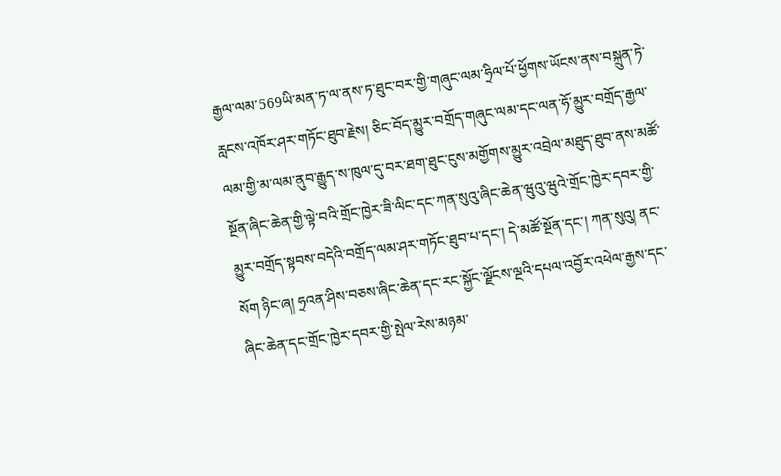རྒྱལ་ལམ་569ཡི་མན་ཏ་ལ་ནས་ཏ་ཐུང་བར་གྱི་གཞུང་ལམ་ཧྲིལ་པོ་ཕྱོགས་ཡོངས་ནས་བསྐྲུན་ཏེ་རླངས་འཁོར་ཤར་གཏོང་ཐུབ་རྗེས། ཅིང་བོད་མྱུར་བགྲོད་གཞུང་ལམ་དང་ལན་ཧོ་མྱུར་བགྲོད་རྒྱལ་ལམ་གྱི་མ་ལམ་ནུབ་རྒྱུད་ས་ཁུལ་དུ་བར་ཐག་ཐུང་ངུས་མགྱོགས་མྱུར་འབྲེལ་མཐུད་ཐུབ་ནས་མཚོ་སྔོན་ཞིང་ཆེན་གྱི་ལྟེ་བའི་གྲོང་ཁྱེར་ཟི་ལིང་དང་ཀན་སུའུ་ཞིང་ཆེན་ཝུའུ་ཝུའེ་གྲོང་ཁྱེར་དབར་གྱི་མྱུར་བགྲོད་སྟབས་བདེའི་བགྲོད་ལམ་ཤར་གཏོང་ཐུབ་པ་དང་། དེ་མཚོ་སྔོན་དང་། ཀན་སུའུ། ནང་སོག ཉིང་ཞ། ཧྲའན་ཤིས་བཅས་ཞིང་ཆེན་དང་རང་སྐྱོང་ལྗོངས་ལྔའི་དཔལ་འབྱོར་འཕེལ་རྒྱས་དང་ཞིང་ཆེན་དང་གྲོང་ཁྱེར་དབར་གྱི་སྤེལ་རེས་མཉམ་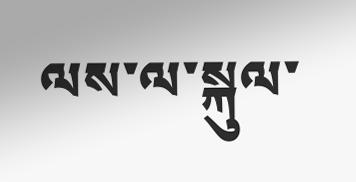ལས་ལ་སྐུལ་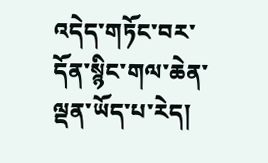འདེད་གཏོང་བར་དོན་སྙིང་གལ་ཆེན་ལྡན་ཡོད་པ་རེད།